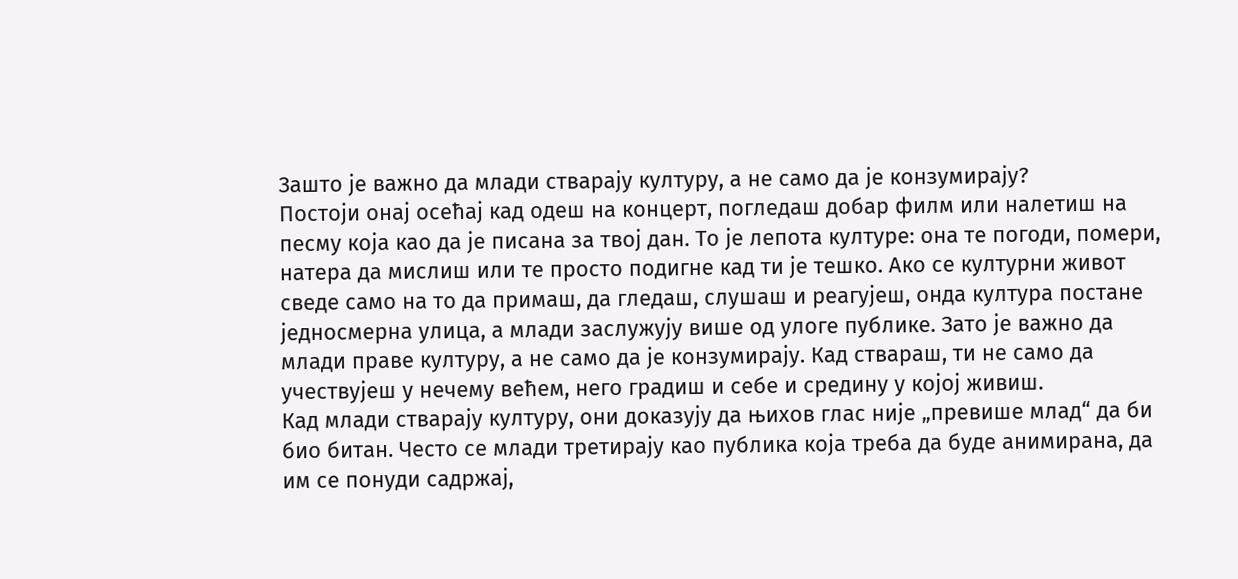Зашто је важно да млади стварају културу, а не само да је конзумирају?
Постоји онај осећај кад одеш на концерт, погледаш добар филм или налетиш на песму која као да је писана за твој дан. То је лепота културе: она те погоди, помери, натера да мислиш или те просто подигне кад ти је тешко. Ако се културни живот сведе само на то да примаш, да гледаш, слушаш и реагујеш, онда култура постане једносмерна улица, а млади заслужују више од улоге публике. Зато је важно да млади праве културу, а не само да је конзумирају. Кад ствараш, ти не само да учествујеш у нечему већем, него градиш и себе и средину у којој живиш.
Кад млади стварају културу, они доказују да њихов глас није „превише млад“ да би био битан. Често се млади третирају као публика која треба да буде анимирана, да им се понуди садржај,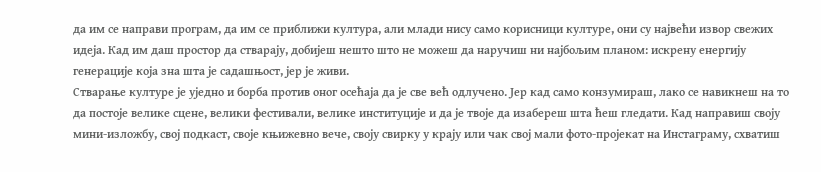да им се направи програм, да им се приближи култура, али млади нису само корисници културе, они су највећи извор свежих идеја. Кад им даш простор да стварају, добијеш нешто што не можеш да наручиш ни најбољим планом: искрену енергију генерације која зна шта је садашњост, јер је живи.
Стварање културе је уједно и борба против оног осећаја да је све већ одлучено. Јер кад само конзумираш, лако се навикнеш на то да постоје велике сцене, велики фестивали, велике институције и да је твоје да изабереш шта ћеш гледати. Кад направиш своју мини-изложбу, свој подкаст, своје књижевно вече, своју свирку у крају или чак свој мали фото-пројекат на Инстаграму, схватиш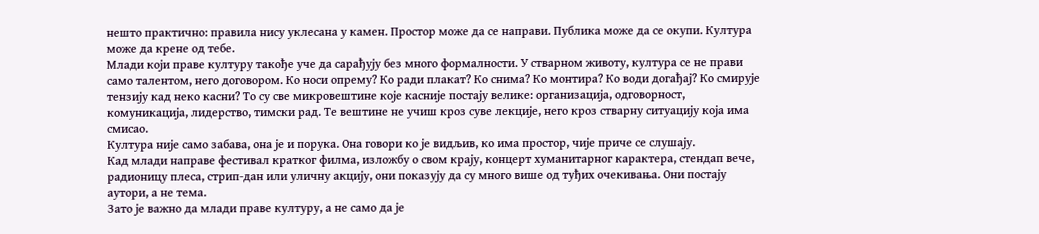нешто практично: правила нису уклесана у камен. Простор може да се направи. Публика може да се окупи. Култура може да крене од тебе.
Млади који праве културу такође уче да сарађују без много формалности. У стварном животу, култура се не прави само талентом, него договором. Ко носи опрему? Ко ради плакат? Ко снима? Ко монтира? Ко води догађај? Ко смирује тензију кад неко касни? То су све микровештине које касније постају велике: организација, одговорност, комуникација, лидерство, тимски рад. Те вештине не учиш кроз суве лекције, него кроз стварну ситуацију која има смисао.
Култура није само забава, она је и порука. Она говори ко је видљив, ко има простор, чије приче се слушају.
Кад млади направе фестивал кратког филма, изложбу о свом крају, концерт хуманитарног карактера, стендап вече, радионицу плеса, стрип-дан или уличну акцију, они показују да су много више од туђих очекивања. Они постају аутори, а не тема.
Зато је важно да млади праве културу, а не само да је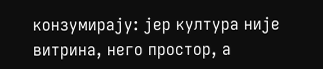конзумирају: јер култура није витрина, него простор, а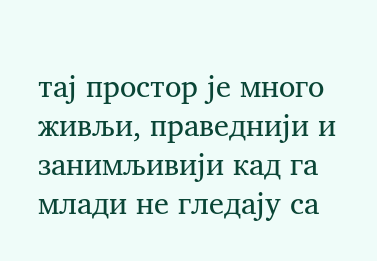тај простор је много живљи, праведнији и занимљивији кад га млади не гледају са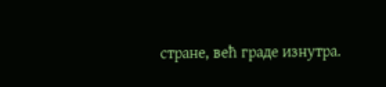стране, већ граде изнутра.